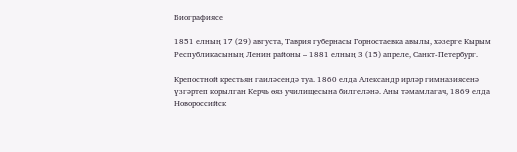Биографиясе

1851 елның 17 (29) августа, Таврия губернасы Горностаевка авылы, хәзерге Кырым Республикасының Ленин районы – 1881 елның 3 (15) апреле, Санкт-Петербург.

Крепостной крестьян гаиләсендә туа. 1860 елда Александр ирләр гимназиясенә үзгәртеп корылган Керчь өяз училищесына билгеләнә. Аны тәмамлагач, 1869 елда Новороссийск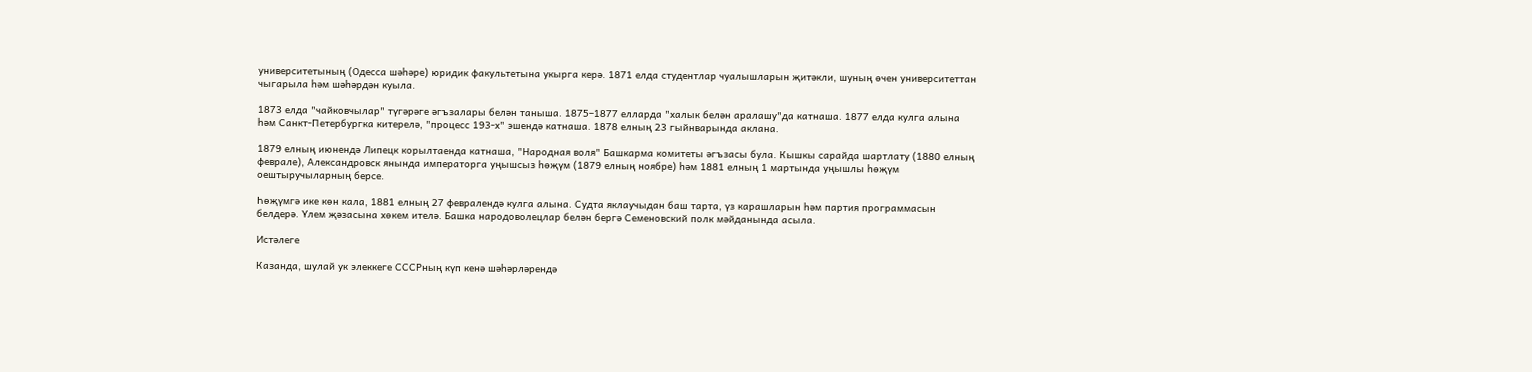университетының (Одесса шәһәре) юридик факультетына укырга керә. 1871 елда студентлар чуалышларын җитәкли, шуның өчен университеттан чыгарыла һәм шәһәрдән куыла.

1873 елда "чайковчылар" түгәрәге әгъзалары белән таныша. 1875–1877 елларда "халык белән аралашу"да катнаша. 1877 елда кулга алына һәм Санкт-Петербургка китерелә, "процесс 193-х" эшендә катнаша. 1878 елның 23 гыйнварында аклана.

1879 елның июнендә Липецк корылтаенда катнаша, "Народная воля" Башкарма комитеты әгъзасы була. Кышкы сарайда шартлату (1880 елның феврале), Александровск янында императорга уңышсыз һөҗүм (1879 елның ноябре) һәм 1881 елның 1 мартында уңышлы һөҗүм оештыручыларның берсе.

Һөҗүмгә ике көн кала, 1881 елның 27 февралендә кулга алына. Судта яклаучыдан баш тарта, үз карашларын һәм партия программасын белдерә. Үлем җәзасына хөкем ителә. Башка народоволецлар белән бергә Семеновский полк мәйданында асыла.

Истәлеге

Казанда, шулай ук элеккеге СССРның күп кенә шәһәрләрендә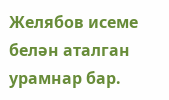Желябов исеме белән аталган урамнар бар.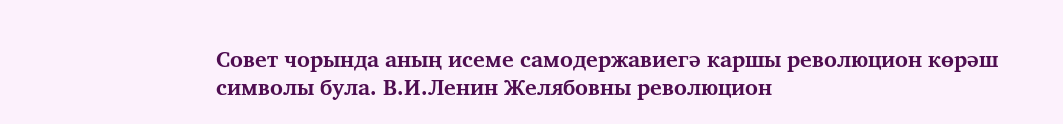Совет чорында аның исеме самодержавиегә каршы революцион көрәш символы була. В.И.Ленин Желябовны революцион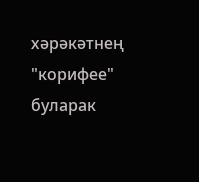хәрәкәтнең "корифее" буларак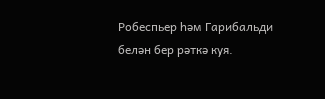Робеспьер һәм Гарибальди белән бер рәткә куя.